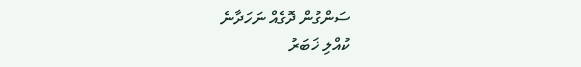ސަންގުން ދޮގެއް ނަހަދާނެ
ކުއްލި ޚަބަރު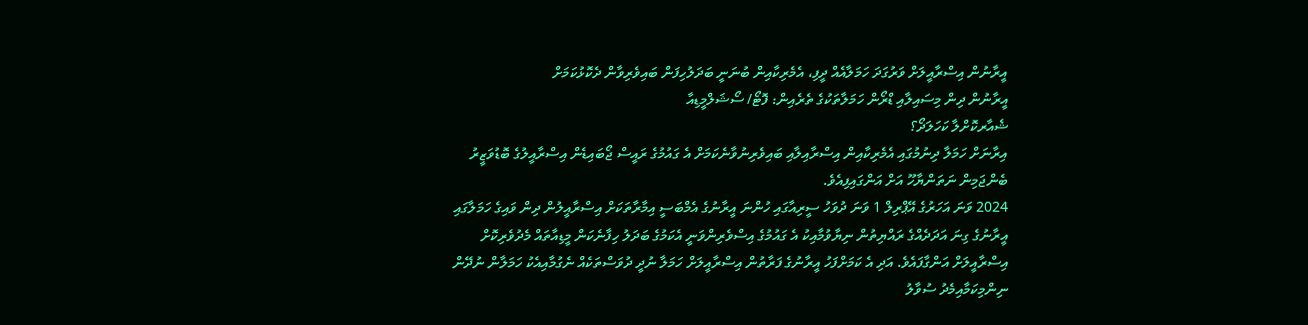އީރާނުން އިސްރާއީލަށް ވަރުގަދަ ހަމަލާއެއް ދީފި، އެމެރިކާއިން ބުނަނީ ބަދަލުހިފަން ބައިވެރިވާން ދެކޮޅުކަމަށް
އީރާނުން ދިން މިސައިލާއި ޑްރޯން ހަމަލާތަކުގެ ތެރެއިން: ފޮޓޯ/ ސޯޝަލްމީޑިއާ
ޝެއާރކޮށްލާ ކަހަލަދޯ؟
އިރާނަށް ހަމަލާ ދިނުމުގައި އެމެރިކާއިން އިސްރާއިލާއި ބައިވެރިނުވާނެކަމަށް އެ ގައުމުގެ ރައީސް ޖޯބައިޑެން އިސްރާއީލުގެ ބޮޑުވަޒީރު ބެންޖަމިން ނަތަންޔާހޫ އަށް އަންގައިފިއެވެ.
2024 ވަނަ އަހަރުގެ އޭޕްރިލް 1 ވަނަ ދުވަހު ސީރިއާގައި ހުންނަ އީރާނުގެ އެމްބަސީ އިމާރާތަކަށް އިސްރާއީލުން ދިން ވައިގެ ހަމަލާގައި އީރާނުގެ ގިނަ އަދަދެއްގެ ރައްޔިތުން ނިޔާވުމާއިކު އެ ގައުމުގެ އިސްވެރިންވަނީ އެކަމުގެ ބަދަލު ހިފާނެކަން މީޑިއާތައް މެދުވެރިކޮށް އިސްރާއީލަށް އަންގާފައެވެ. އަދި އެ ކަމަށްފަހު އީރާނުގެ ފަރާތުން އިސްރާއީލަށް ހަމަލާ ނުދީ ދުވަސްތަކެއް ނެގުމާއިއެކު ހަމަލާން ނުދޭން ނިންމިކަމާއިމެދު ސުވާލު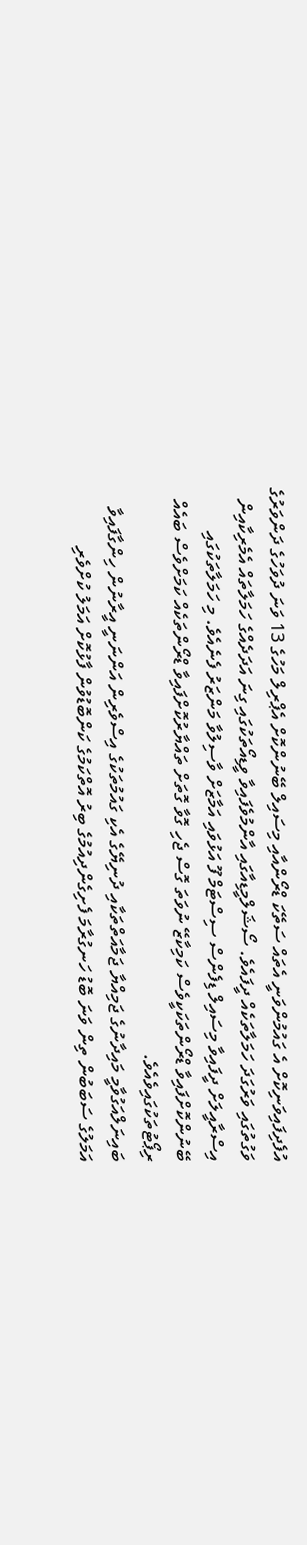އުފެދިފައިވަނިކޮށް އެ ގައުމުންވަނީ އެތައް ސަތޭކަ ޑްރޯންއާއި މިސައިލް ބޭނުންކޮށް އެޕްރިލް މަހުގެ 13 ވަނަ ދުވަހުގެ ދަންވަރުގެ ވަގުތުގައި ވަރުގަދަ ހަމަލާތަކެއް ދީފައެވެ. ސޯޝަލްމީޑިއާގައި އާންމުވެފައިވާ ވީޑިއޯތަކުގައި ގިނަ އަދަދެއްގެ ހަމަލާތައް އެމެރިކާއިން އިސްރާއީލަށް ދީފައިވާ މިސައިލް ޑިފެންސް ސިސްޓަމް ފޫ އަޅުވައި އަމާޒަށް ވާސިލުވާ މަންޒަރު ފެނެއެވެ. މި ހަމަލާތަކުގައި ބޭނުންކޮށްފައިވާ ޑްރޯންތަކަކީވެސް ކަމިކާޒޭ ނުވަތަ ގޮސް ޖެހި ގޮވާ ގޮތަށް ތައްޔާރުކޮށްފައިވާ ޑްރޯންތަކެއް ކަމަށްވެސް ބައެއް ރިޕޯޓުތަކުގައިވެއެވެ.
ބައިނަލްއަގުވާމީ މައިދާނުގެ ޖަމިއްޔާ ޖަމާއަތްތަކާއި ދުނިޔޭގެ އެކި ގައުމުތަކުގެ އިސްވެރިން އަންނަނީ އީރާނުން ހިންގާފައިވާ އަމަލުގެ ސަބަބުން ތިން ވަނަ ބޮޑު ހަނގުރާމަ ފެށިގެންދިއުމުގެ ބިރު އޮތްކަމުގެ ކަންބޮޑުވުން ފާޅުކޮށް އަމަލު ކުށްވެރި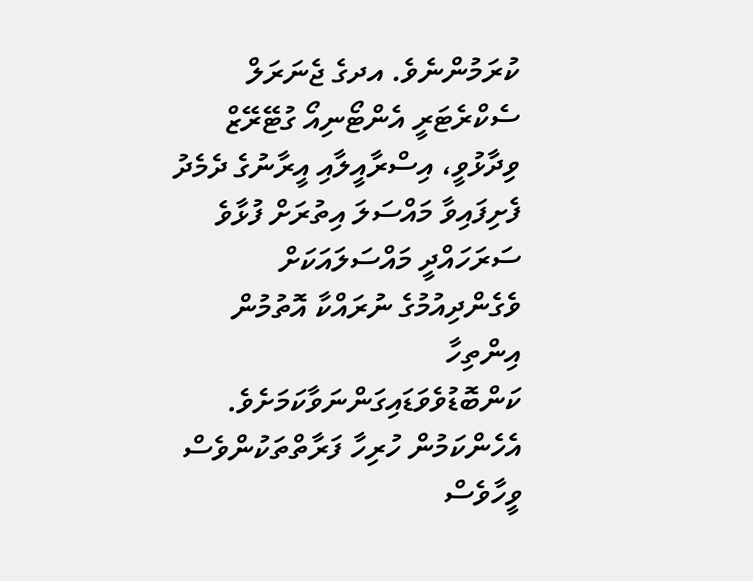ކުރަމުންނެވެ. އދގެ ޖެނަރަލް ސެކްރެޓަރީ އެންޓޯނިއޯ ގުޓޭރޭޒް ވިދާޅުވީ، އިސްރާއީލާއި އީރާނުގެ ދެމެދު ފެށިފައިވާ މައްސަލަ އިތުރަށް ފުޅާވެ ސަރަހައްދީ މައްސަލައަކަށް ވެގެންދިއުމުގެ ނުރައްކާ އޮތުމުން އިންތިހާ ކަންބޮޑުވެވަޑައިގަންނަވާކަމަށެވެ. އެހެންކަމުން ހުރިހާ ފަރާތްތަކުންވެސް ވީހާވެސް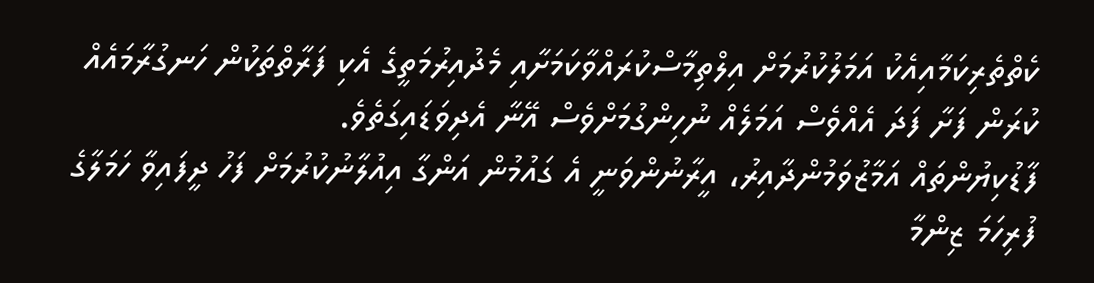ކެތްތެރިކަމާއިއެކު އަމަލުކުރުމަށް އިލްތިމާސްކުރައްވާކަމަށާއި މެދުއިރުމަތީގެ އެކި ފަރާތްތަކުން ހަނގުރާމައެއް ކުރަން ފަށާ ފަދަ އެއްވެސް އަމަލެއް ނުހިންގުމަށްވެސް އޭނާ އެދިވަޑައިގަތެވެ.
ފާޑުކިޔުންތައް އަމާޒުވަމުންދާއިރު، އީރާނުންވަނީ އެ ގައުމުން އަންގާ އިއުލާނުކުރުމަށް ފަހު ދީފައިވާ ހަމަލާގެ ފުރިހަމަ ޒިންމާ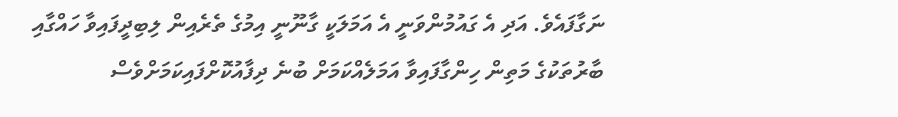ނަގާފައެވެ. އަދި އެ ގައުމުންވަނީ އެ އަމަލަކީ ގާނޫނީ އިމުގެ ތެރެއިން ލިބިދީފައިވާ ހައްގާއި ބާރުތަކުގެ މަތިން ހިންގާފައިވާ އަމަލެއްކަމަށް ބުނެ ދިފާއުކޮށްފައިކަމަށްވެސް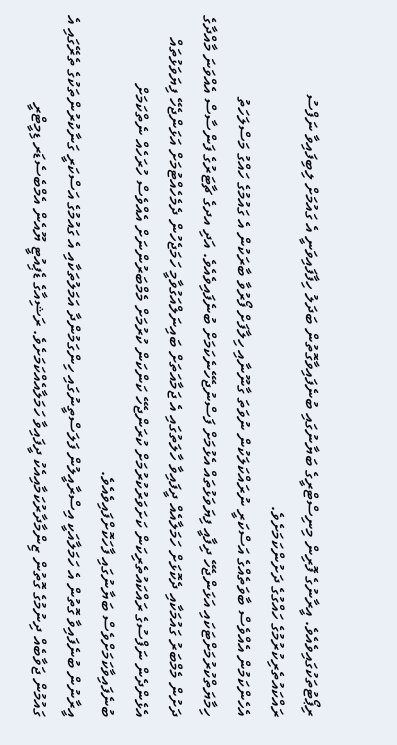ރިޕޯޓުތަކުގައިވެއެވެ. އީރާނުގެ ފޮރިން މިނިސްޓްރީގެ ބަޔާނުގައި ބުނެފައިވާގޮތުން ބަދަލު ހިފާފައިވަނީ އެ ގައުމަށް ލިބިފައިވާ ނަފްސު ރައްކައުތެރިކުރުމުގެ ހައްގުގެ ދަށުންކަމަށެވެ.
އެހެންކަމުން އެއްވެސް ބާވަތެއްގެ އަސްކަރީ ނުރައްކަލަކުން ނުވަތަ ގާނޫނާއި ހިލާފަށް ފޯރުވާ ބާރަކުން އެ ގައުމުގެ ހައްގު މަސްލަހަތު ހިމާޔަތްކުރުމަށްޓަކައި އަޅަންޖެހޭ ދިފާއީ ފިޔަވަޅުތައް އެޅުމަށް ފަސްނުޖެހޭނެކަމަށް ބުނެފައިވެއެވެ. އަދި އދގެ ޗާޓަރުގެ ފަންސާސް އެއްވަނަ މާއްދާގެ ދަށުން މެމްބަރު ގައުމަކާއި ދެކޮޅަށް ހަމަލާއެއް ދީފައިވާ ހާލަތުގައި އެ ޖަމާއަތަށް ބައިނަލްއަގުވާމީ ހަމަޖެހުން ދެމެހެއްޓުމަށް އަޅަންޖެހޭ ފިޔަވަޅުތައް އެޅެންދެން ނަފްސުގެ ރައްކައުތެރިކަން ކަށަވަރުކުރުމަށް ކުރަންޖެހޭ ކަންކަން ކުރުމަށް މެމްބަރުންނަށް އެއްވެސް ހުރަހެއް ނެތްކަމަށް ބުނެފައިވާކަމަށްވެސް ބަޔާނުގައި ފާހަކޮށްފައިވެއެވެ.
އީރާނުން ބުނެފައިވާ ގޮތުން އެ ހަމަލާއަކީ އިސްރާއީލުން ފަލަސްތީނުގައި ހިންގަމުންދާ އަމަލުތަކާއި އެ ގައުމުގެ އަސްކަރީ ގަނާކުރުންތަކުގެ ތެރޭގައި އެ ގައުމުން ޖަވާބެއް ދިނުމުގެ ގޮތުން ޒިންމާދާރުކަމާއިއެކު ދީފައިވާ ހަމަލާއެއްކަމަށެވެ. ރަޝިއާގެ ޑެޕިއުޓީ ޔޫއެން އެމްބެސެޑަރ ޑިމީޓްރީ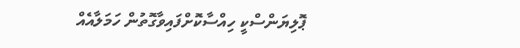ޕޮލިޔަންސްކީ ހިއްސާކޮށްފައިވާގޮތުން ހަމަލާއެއް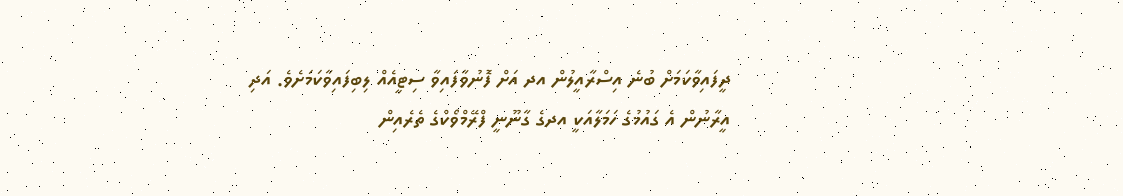ދީފައިވާކަމަށް ބުނެ އިސްރާއީލުން އދ އަށް ފޮނުވާފައިވާ ސިޓީއެއް ލިބިފައިވާކަމަށެވެ. އަދި އީރާނުން އެ ގައުމުގެ ހަމަލާއަކީ އދގެ ގާނޫނީ ފްރޭމްވޯކްގެ ތެރެއިން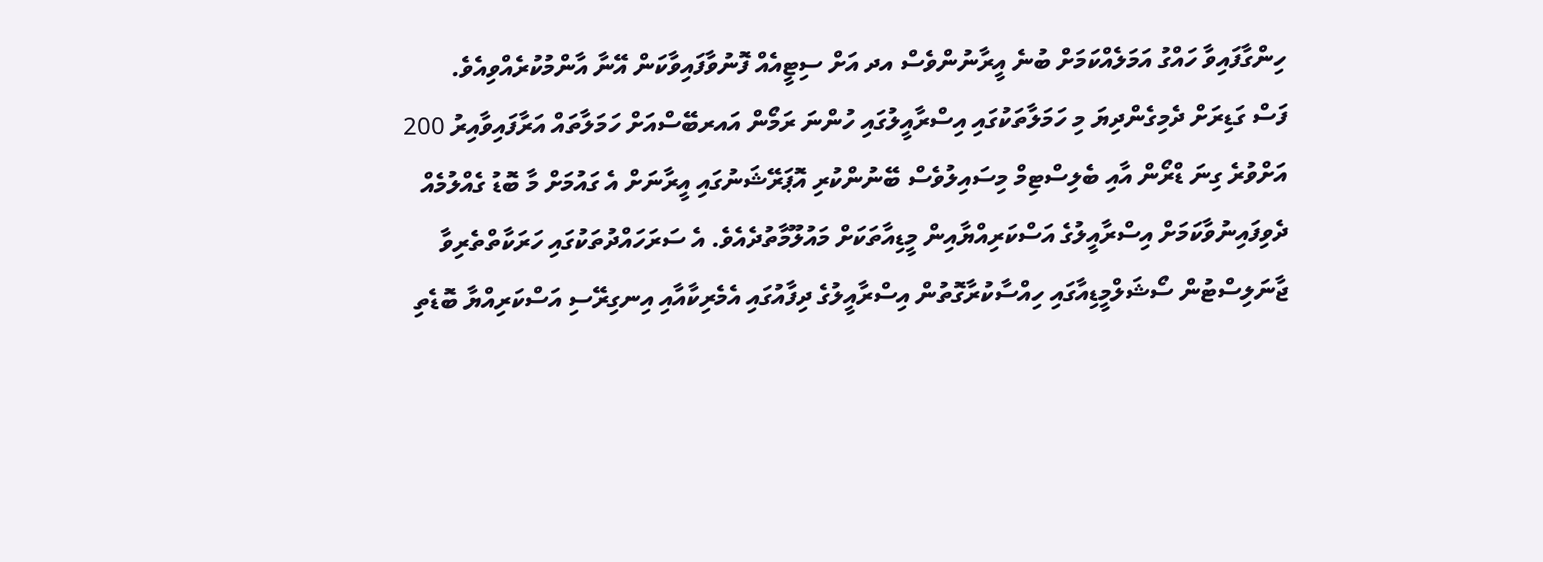ހިންގާފައިވާ ހައްގު އަމަލެއްކަމަށް ބުނެ އީރާނުންވެސް އދ އަށް ސިޓީއެއް ފޮނުވާފައިވާކަން އޭނާ އާންމުކުރެއްވިއެވެ.
ފަސް ގަޑިރަށް ދެމިގެންދިޔަ މި ހަމަލާތަކުގައި އިސްރާއީލުގައި ހުންނަ ރަމޯން އައރބޭސްއަށް ހަމަލާތައް އަރާފައިވާއިރު 200 އަށްވުރެ ގިނަ ޑްރޯން އާއި ބެލިސްޓިމް މިސައިލުވެސް ބޭނުންކުރި އޮޕަރޭޝަނުގައި އީރާނަށް އެ ގައުމަށް މާ ބޮޑު ގެއްލުމެއް ދެވިފައިނުވާކަމަށް އިސްރާއީލުގެ އަސްކަރިއްޔާއިން މީޑިއާތަކަށް މައުލޫމާތުދެއެވެ. އެ ސަރަހައްދުތަކުގައި ހަރަކާތްތެރިވާ ޖާނަލިސްޓުން ސޯޝަލްމީޑިއާގައި ހިއްސާކުރާގޮތުން އިސްރާއީލުގެ ދިފާއުގައި އެމެރިކާއާއި އިނގިރޭސި އަސްކަރިއްޔާ ބޮޑެތި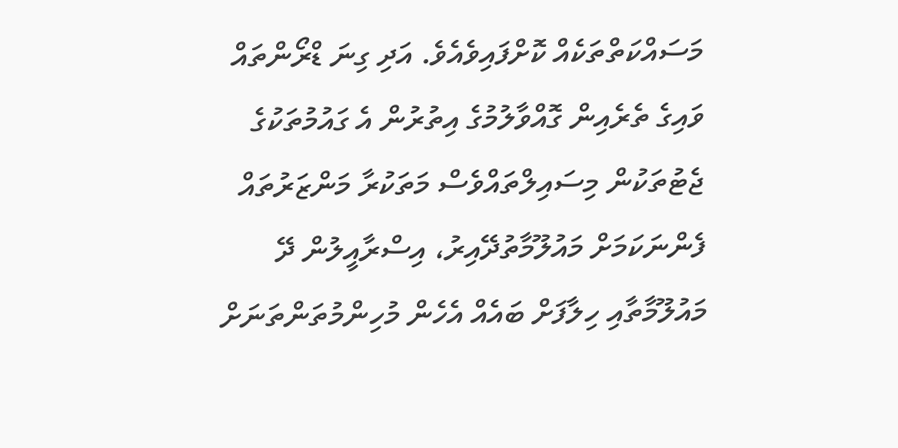މަސައްކަތްތަކެއް ކޮށްފައިވެއެވެ. އަދި ގިނަ ޑްރޯންތައް ވައިގެ ތެރެއިން ގޮއްވާލުމުގެ އިތުރުން އެ ގައުމުތަކުގެ ޖެޓުތަކުން މިސައިލްތައްވެސް މަތަކުރާ މަންޒަރުތައް ފެންނަކަމަށް މައުލޫމާތުދޭއިރު، އިސްރާއީލުން ދޭ މައުލޫމާތާއި ހިލާފަށް ބައެއް އެހެން މުހިންމުތަންތަނަށް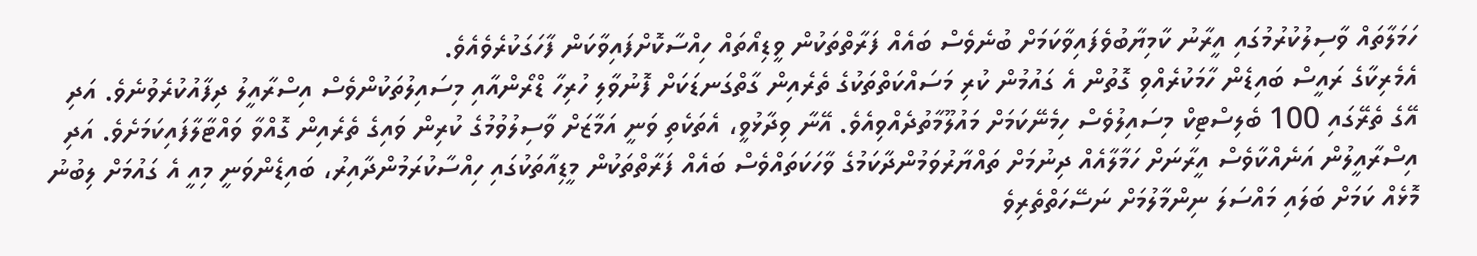ހަމަލާތައް ވާސިލުކުރުމުގައި އީރާނު ކާމިޔާބުވެފައިވާކަމަށް ބުނެވެސް ބައެއް ފަރާތްތަކުން ވީޑިއޯތައް ހިއްސާކޮށްފައިވާކަން ފާހަގަކުރެވެއެވެ.
އެމެރިކާގެ ރައީސް ބައިޑެން ހާމަކުރެއްވި ގޮތުން އެ ގައުމުން ކުރި މަސައްކަތްތަކުގެ ތެރެއިން ގާތްގަނޑަކަށް ފޮނުވާލި ހުރިހާ ޑްރޯންއާއި މިސައިލުތަކުންވެސް އިސްރާއީލު ދިފާއުކުރެވުނެވެ. އަދި އޭގެ ތެރޭގައި 100 ބެލިސްޓިކް މިސައިލުވެސް ހިމެނޭކަމަށް މައުލޫމާތުދެއްވިއެވެ. އޭނާ ވިދާޅުވީ، އެތަކެތި ވަނީ އަމާޒަށް ވާސިލުވުމުގެ ކުރިން ވައިގެ ތެރެއިން ގޮއްވާ ވައްޓާލާފައިކަމަށެވެ. އަދި އިސްރާއީލުން އަނެއްކާވެސް އީރާނަށް ހަމާލާއެއް ދިނުމަށް ތައްޔާރުވަމުންދާކަމުގެ ވާހަކަތައްވެސް ބައެއް ފަރާތްތަކުން މީޑިއާތަކުގައި ހިއްސާކުރަމުންދާއިރު، ބައިޑެންވަނީ މިއީ އެ ގައުމަށް ލިބުނު މޮޅެއް ކަމަށް ބަލައި މައްސަލަ ނިންމާލުމަށް ނަސޭހަތްތެރިވެ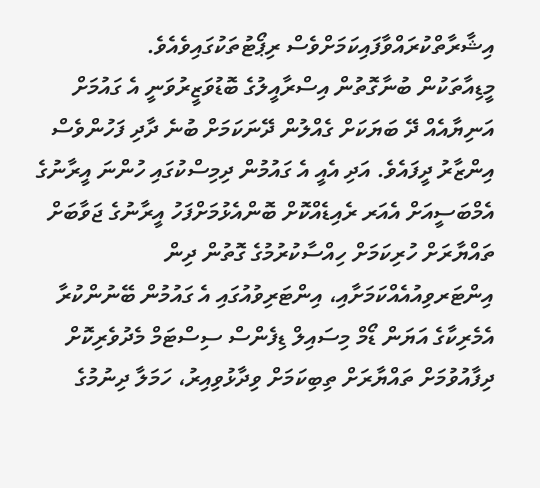އިޝާރާތްކުރައްވާފައިކަމަށްވެސް ރިޕޯޓުތަކުގައިވެއެވެ.
މީޑިއާތަކުން ބުނާގޮތުން އިސްރާއީލުގެ ބޮޑުވަޒީރުވަނީ އެ ގައުމަށް އަނިޔާއެއް ދޭ ބަޔަކަށް ގެއްލުން ދޭނަކަމަށް ބުނެ ދާދި ފަހުންވެސް އިންޒާރު ދީފައެވެ. އަދި އެއީ އެ ގައުމުން ދިމިސްކުގައި ހުންނަ އީރާނުގެ އެމްބަސީއަށް އެއަރ ރެއިޑެއްކޮށް ބޮންއެޅުމަށްފަހު އީރާނުގެ ޖަވާބަށް ތައްޔާރަށް ހުރިކަމަށް ހިއްސާކުރުމުގެ ގޮތުން ދިން އިންޓަރވިއުއެއްކަމަށާއި، އިންޓަރިވުއުގައި އެ ގައުމުން ބޭނުންކުރާ އެމެރިކާގެ އަޔަން ޑޯމް މިސައިލް ޑިފެންސް ސިސްޓަމް މެދުވެރިކޮށް ދިފާއުވުމަށް ތައްޔާރަށް ތިބިކަމަށް ވިދާޅުވިއިރު، ހަމަލާ ދިނުމުގެ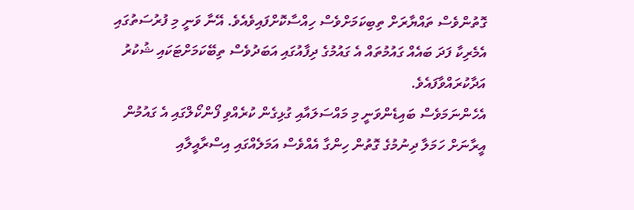ގޮތުންވެސް ތައްޔާރަށް ތިބިކަމަށްވެސް ހިއްސާކޮށްފައިވެއެވެ. އޭނާ ވަނީ މި ފުރުސަތުގައި އެމެރިކާ ފަދަ ބައެއް ގައުމުތައް އެ ގައުމުގެ ދިފާއުގައި އަބަދުވެސް ތިބޭކަމަށްޓަކައި ޝުކުރު އަދާކުރައްވާފައެވެ.
އެހެންނަމަވެސް ބައިޑެންވަނީ މި މައްސަލައާއި ގުޅިގެން ކުރެއްވި ފޯންކޯލްގައި އެ ގައުމުން އީރާނަށް ހަމަލާ ދިނުމުގެ ގޮތުން ހިންގާ އެއްވެސް އަމަލެއްގައި އިސްރާއީލާއި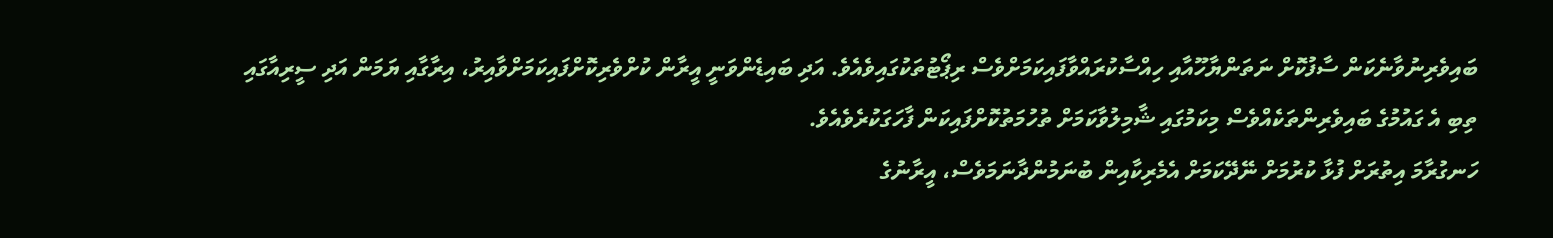ބައިވެރިނުވާނެކަން ސާފުކޮށް ނަތަންޔާހޫއާއި ހިއްސާކުރައްވާފައިކަމަށްވެސް ރިޕޯޓުތަކުގައިވެއެވެ. އަދި ބައިޑެންވަނީ އީރާން ކުށްވެރިކޮށްފައިކަމަށްވާއިރު، އިރާގާއި ޔަމަން އަދި ސީރިއާގައި ތިބި އެ ގައުމުގެ ބައިވެރިންތަކެއްވެސް މިކަމުގައި ޝާމިލުވާކަމަށް ތުހުމަތުކޮށްފައިކަން ފާހަގަކުރެވެއެވެ.
ހަނގުރާމަ އިތުރަށް ފުޅާ ކުރުމަށް ނޭދޭކަމަށް އެމެރިކާއިން ބުނަމުންދާނަމަވެސް، އީރާނުގެ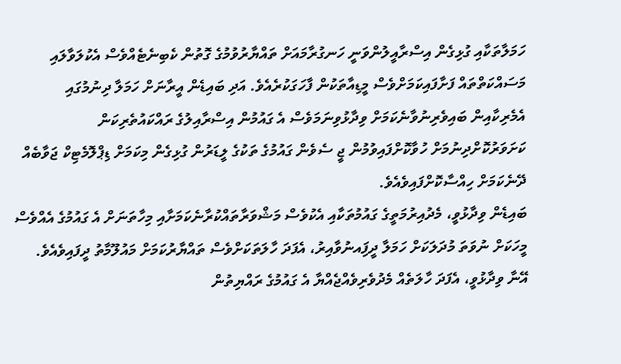ހަމަލާތަކާއި ގުޅިގެން އިސްރާއީލުންވަނީ ހަނގުރާމައަށް ތައްޔާރުވުމުގެ ގޮތުން ކެބިނެޓެއްވެސް އެކުލަވާލައި މަސައްކަތްތައް ފަށާފައިކަމަށްވެސް މީޑިއާތަކުން ފާހަގަކުރެއެވެ. އަދި ބައިޑެން އީރާނަށް ހަމަލާ ދިނުމުގައި އެމެރިކާއިން ބައިވެރިނުވާނެކަމަށް ވިދާޅުވިނަމަވެސް އެ ގައުމުން އިސްރާއިލުގެ ރައްކައުތެރިކަން ކަށަވަރުކޮށްދިނުމަށް ހުވާކޮށްފައިވުމުން ޖީ ސެވެން ގައުމުގެ ތަކުގެ ލީޑަރުން ގުޅިގެން މިކަމަށް ޑިޕްލޮމެޓިކް ޖަވާބެއް ދޭނެކަމަށް ހިއްސާކޮށްފައިވެއެވެ.
ބައިޑެން ވިދާޅުވީ، މެދުއިރުމަތީގެ ގައުމުތަކާއި އެކުވެސް މަޝްވަރާތައްކުރާނެކަމަށާއި މިހާތަނަށް އެ ގައުމުގެ އެއްވެސް މީހަކަށް ނުވަތަ މުދަލަކަށް ހަމަލާ ދީފަިއނުވާއިރު، އެފަދަ ހާލަތަކަށްވެސް ތައްޔާރުކަމަށް މައުލޫމާތު ދީފައިވެއެވެ. އޭނާ ވިދާޅުވީ، އެފަދަ ހާލަތެއް މެދުވެރިވެއްޖެއްޔާ އެ ގައުމުގެ ރައްޔިތުން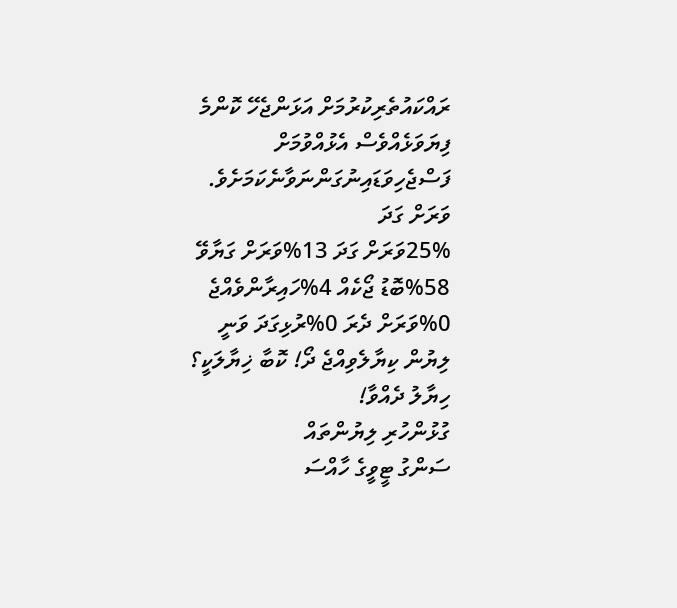ރައްކައުތެރިކުރުމަށް އަޅަންޖެހޭ ކޮންމެ ފިޔަވަޅެއްވެސް އެޅުއްވުމަށް ފަސްޖެހިވަޑައިނުގަންނަވާނެކަމަށެވެ.
ވަރަށް ގަދަ
25%ވަރަށް ގަދަ 13%ވަރަށް ގަޔާވޭ 58%ބޮޑު ޖޯކެއް 4%ހައިރާންވެއްޖެ 0%ވަރަށް ދެރަ 0%ރުޅިގަދަ ވަނީ
ލިޔުން ކިޔާލެވިއްޖެ ދޯ! ކޮބާ ޚިޔާލަކީ؟
ހިޔާލު ދެއްވާ!
ގުޅުންހުރި ލިޔުންތައް
ސަންގު ޓީވީގެ ހާއްސަ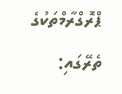ޕްރޮގްރާމްތަކުގެ ތެރޭގައި: